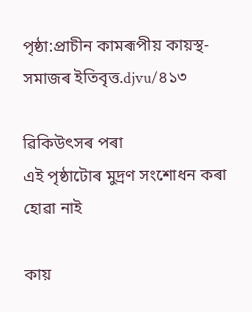পৃষ্ঠা:প্ৰাচীন কামৰূপীয় কায়স্থ-সমাজৰ ইতিবৃত্ত.djvu/৪১৩

ৱিকিউৎসৰ পৰা
এই পৃষ্ঠাটোৰ মুদ্ৰণ সংশোধন কৰা হোৱা নাই

কায়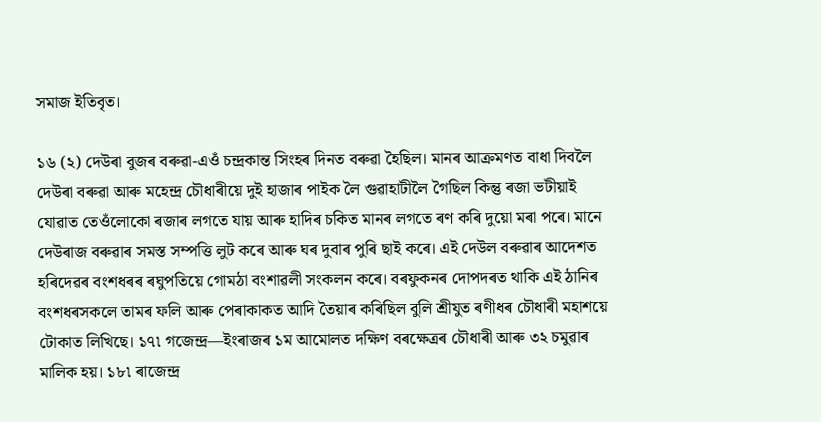সমাজ ইতিবৃত।

১৬ (২) দেউৰা বুজৰ বৰুৱা-এওঁ চন্দ্ৰকান্ত সিংহৰ দিনত বৰুৱা হৈছিল। মানৰ আক্ৰমণত বাধা দিবলৈ দেউৰা বৰুৱা আৰু মহেন্দ্ৰ চৌধাৰীয়ে দুই হাজাৰ পাইক লৈ গুৱাহাটীলৈ গৈছিল কিন্তু ৰজা ভটীয়াই যোৱাত তেওঁলোকো ৰজাৰ লগতে যায় আৰু হাদিৰ চকিত মানৰ লগতে ৰণ কৰি দুয়ো মৰা পৰে। মানে দেউৰাজ বৰুৱাৰ সমস্ত সম্পত্তি লুট কৰে আৰু ঘৰ দুবাৰ পুৰি ছাই কৰে। এই দেউল বৰুৱাৰ আদেশত হৰিদেৱৰ বংশধৰৰ ৰঘুপতিয়ে গোমঠা বংশাৱলী সংকলন কৰে। বৰফুকনৰ দোপদৰত থাকি এই ঠানিৰ বংশধৰসকলে তামৰ ফলি আৰু পেৰাকাকত আদি তৈয়াৰ কৰিছিল বুলি শ্ৰীযুত ৰণীধৰ চৌধাৰী মহাশয়ে টোকাত লিখিছে। ১৭৷ গজেন্দ্ৰ—ইংৰাজৰ ১ম আমোলত দক্ষিণ বৰক্ষেত্ৰৰ চৌধাৰী আৰু ৩২ চমুৱাৰ মালিক হয়। ১৮৷ ৰাজেন্দ্ৰ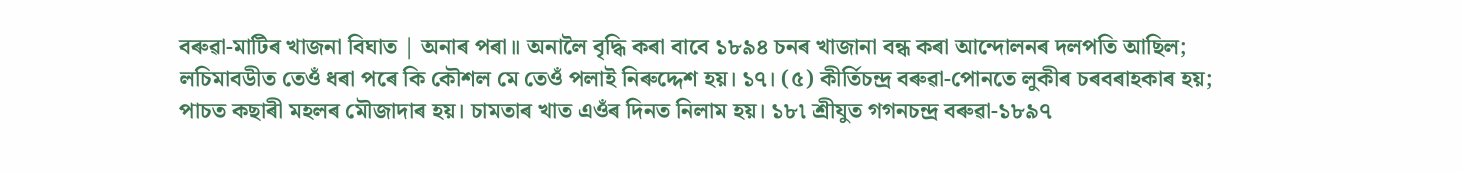বৰুৱা-মাটিৰ খাজনা বিঘাত | অনাৰ পৰা॥ অনালৈ বৃদ্ধি কৰা বাবে ১৮৯৪ চনৰ খাজানা বন্ধ কৰা আন্দোলনৰ দলপতি আছিল; লচিমাবডীত তেওঁ ধৰা পৰে কি কৌশল মে তেওঁ পলাই নিৰুদ্দেশ হয়। ১৭। (৫) কীৰ্তিচন্দ্ৰ বৰুৱা-পোনতে লুকীৰ চৰবৰাহকাৰ হয়; পাচত কছাৰী মহলৰ মৌজাদাৰ হয়। চামতাৰ খাত এওঁৰ দিনত নিলাম হয়। ১৮৷ শ্ৰীযুত গগনচন্দ্ৰ বৰুৱা-১৮৯৭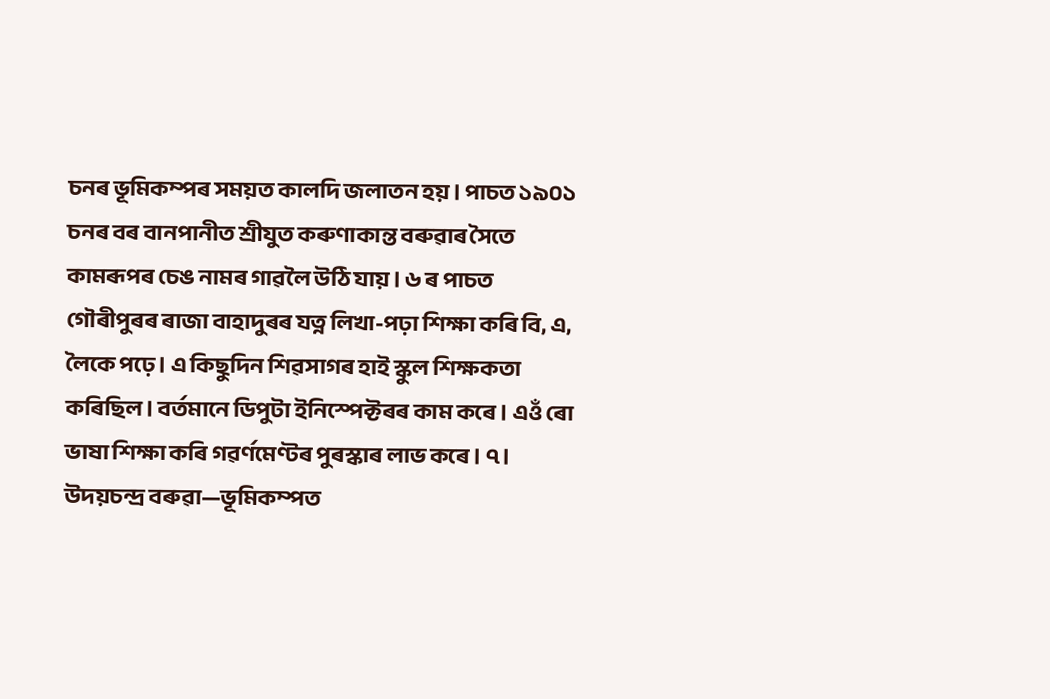চনৰ ভূমিকম্পৰ সময়ত কালদি জলাতন হয়। পাচত ১৯০১ চনৰ বৰ বানপানীত শ্ৰীযুত কৰুণাকান্ত বৰুৱাৰ সৈতে কামৰূপৰ চেঙ নামৰ গাৱলৈ উঠি যায়। ৬ ৰ পাচত গৌৰীপুৰৰ ৰাজা বাহাদুৰৰ যত্ন লিখা-পঢ়া শিক্ষা কৰি বি, এ, লৈকে পঢ়ে। এ কিছুদিন শিৱসাগৰ হাই স্কুল শিক্ষকতা কৰিছিল। বৰ্তমানে ডিপুটা ইনিস্পেক্টৰৰ কাম কৰে। এওঁ ৰো ভাষা শিক্ষা কৰি গৱৰ্ণমেণ্টৰ পুৰস্কাৰ লাভ কৰে। ৭। উদয়চন্দ্ৰ বৰুৱা—ভূমিকম্পত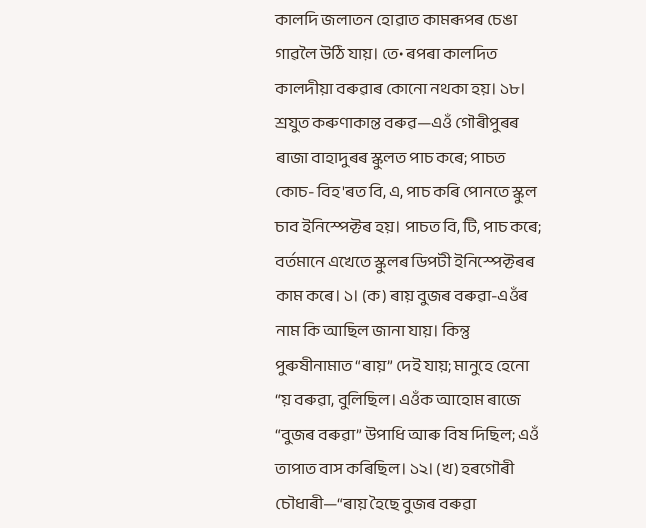কালদি জলাতন হোৱাত কামৰূপৰ চেঙা গাৱলৈ উঠি যায়। তে• ৰপৰা কালদিত কালদীয়া বৰুৱাৰ কোনো নথকা হয়। ১৮। শ্ৰযুত কৰুণাকান্ত বৰুৱ—এওঁ গৌৰীপুৰৰ ৰাজা বাহাদুৰৰ স্কুলত পাচ কৰে; পাচত কোচ- বিহ'ৰত বি, এ, পাচ কৰি পোনতে স্কুল চাব ইনিস্পেক্টৰ হয়। পাচত বি, টি, পাচ কৰে; বৰ্তমানে এখেতে স্কুলৰ ডিপটী ইনিস্পেক্টৰৰ কাম কৰে। ১। (ক) ৰায় বুজৰ বৰুৱা-এওঁৰ নাম কি আছিল জানা যায়। কিন্তু পুৰুষীনামাত “ৰায়” দেই যায়; মানুহে হেনো “য় বৰুৱা, বুলিছিল। এওঁক আহোম ৰাজে “বুজৰ বৰুৱা” উপাধি আৰু বিষ দিছিল; এওঁ তাপাত বাস কৰিছিল। ১২। (খ) হৰগৌৰী চৌধাৰী—“ৰায় হৈছে বুজৰ বৰুৱা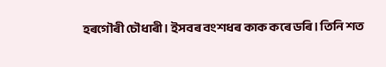হৰগৌৰী চৌধাৰী। ইসবৰ বংশধৰ কাক কৰে ডৰি। তিনি শত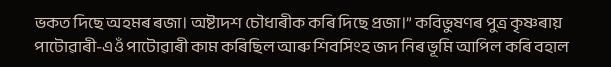ভকত দিছে অহমৰ ৰজা। অষ্টাদশ চৌধাৰীক কৰি দিছে প্ৰজা।” কবিভুষণৰ পুত্ৰ কৃষ্ণৰায় পাটোৱাৰী-এওঁ পাটোৱাৰী কাম কৰিছিল আৰু শিবসিংহ জদ নিৰ ভূমি আপিল কৰি বহাল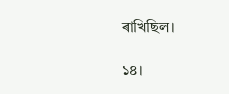ৰাখিছিল।

১৪।